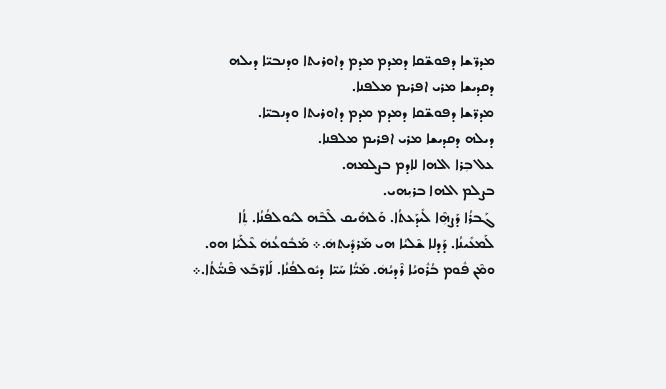ܡܕܖ̈ܫܐ ܕܦܘܫ̈ܩܐ ܕܡܕܡ ܡܕܡ ܕܐܘܪܝܬܐ ܘܕܢܒܝ̈ܐ ܕܝܠܗ ܕܩܕܝܫܐ ܡܪܝ ܐܦܪܝܡ ܡܠܦܢܐ.
ܡܕܖ̈ܫܐ ܕܦܘܫ̈ܩܐ ܕܡܕܡ ܡܕܡ ܕܐܘܪܝܬܐ ܘܕܢܒܝ̈ܐ.
ܕܝܠܗ ܕܩܕܝܫܐ ܡܪܝ ܐܦܪܝܡ ܡܠܦܢܐ.
ܥܠ ܒܼܪܐ ܐܠܗܐ ܠܐܕܡ ܒܨܠܡܗ.
ܒܨܠܡ ܐܠܗܐ ܒܪܝܼܗܝ.
ܓܰܒܪܳܐ ܕܰܨܗܼܶܐ ܠܺܝܕܰܥܬܳܐ. ܘܰܠܗܺܝܩ ܠܶܒܶܗ ܠܝܽܘܠܦܳܢܳܐ. ܬܼܳܐ ܠܰܡܥܺܝܢܳܐ. ܕܰܕܠܐ ܫܶܠܝܳܐ ܗܝ ܡܰܪܕܺܝܬܗܿ.܀ ܡܰܒܽܘܥܳܗܿ ܥܶܠܰܝܰܐ ܗܘ. ܘܡܶܢ ܦܽܘܡ ܒܳܪܽܘܝܳܐ ܪܶܕܝܳܗܿ. ܡܰܝ̈ܳܐ ܚܰܝ̈ܐ ܕܝܽܘܠܦܳܢܳܐ. ܠܰܐܪ̈ܒܰܥ ܦܶܢܝ̈ܳܬܳܐ.܀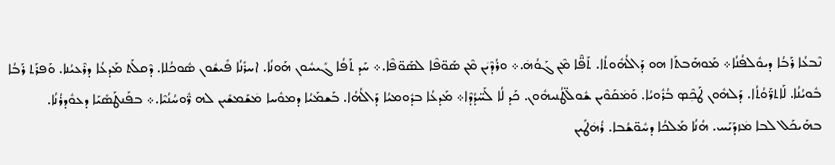ܢܶܒܥܳܐ ܪܰܒܳܐ ܕܝܘܽܠܦܳܢܳܐ܀ ܡܰܘܗܰܒܬܰܐ ܗܘ ܕܰܐܠܳܗܽܘܬܳܐ. ܬܰܦ̈ܶܐ ܡܶܢ ܓܰܘܳܗܿ.܀ ܘܪܳܕܶܝܿܢ ܡܶܢ ܣܰܘ̈ܦܶܐ ܠܣܰܘ̈ܦܶܐ.܀ ܚܰܕ ܬܰܦܳܐ ܓܺܝܚܽܘܢ ܗܰܘܢܳܐ. ܐܚܪܺܢܳܐ ܦܺܝܫܽܘܢ ܣܽܘܟܳܠܐ. ܕܶܩܠܰܬ ܡܰܕܥܳܐ ܕܪܶܥܝܳܢܐ. ܘܰܦܪܰܬ ܪܰܒܳܐ ܒܽܘܝܳܢܳܐ. ܠܰܐܬܪ̈ܰܘܳܬܳܐ. ܕܰܠܗܽܘܢ ܛܰܟܼܶܤ ܒܳܪܽܘܝܳܐ. ܘܰܡܿܩܰܘܶܝܢ ܫܽܘܠ̈ܛܳܢܝܗܽܘܢ. ܟܰܕ ܠܳܐ ܠܰܚ̈ܕܳܕܶܐ܀ ܡܰܕܥܳܐ ܒܕܽܘܡܝܳܐ ܕܰܐܠܳܗܳܐ. ܒܰܫܡܰܝܳܐ ܕܡܘܽܚܐ ܡܿܫܰܡܫܺܝܢ ܠܗ ܪ̈ܽܘܚܳܢܳܝܶܐ.܀ ܒܦܰܢܛܰܣܺܝܰܐ ܕܥܘܽܕܪܳܢܳܐ. ܒܗܰܝܟܰܠ ܠܒܐ ܡܿܙܕܰܝܰܚ. ܗܳܢܳܐ ܡܰܠܟܳܐ ܕܚܽܘ̈ܫܳܒܐ. ܪܳܗܿܛܺܝܢ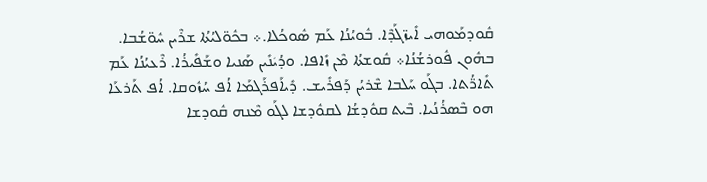ܩܽܘܕܡܰܘܗܝ ܐܺܝܙ̈ܓܰܕܶܐ. ܒܽܘܝܳܢܳܐ ܥܰܡ ܣܽܘܟܳܠܐ.܀ ܒܟܽܘ̈ܠܝܳܬܳܐ ܫܪܶܝܢ ܚܽܘ̈ܫܳܒܐ. ܒܗܽܘܢ ܦܽܘܪܫܳܢܳܐ܀ ܩܽܘܫܬܳܐ ܡܶܢ ܙܺܐܦܐ. ܘܕܳܝܿܢܺܝܢ ܣܰܢܝܐ ܘܫܰܦܺܝܪܳܐ. ܪܶܥܝܳܢܳܐ ܥܰܡ ܬܺܐܪ̈ܳܬܐ. ܒܓܰܘ ܚܰܠܒܐ ܫܶܪܝܳܢ ܕܰܦܪܺܝܫ. ܕܺܝܐܰܦܪܰܓܡܰܐ ܐܳܦ ܚܳܙܽܘܩܐ. ܐܳܦ ܬܰܪܥܰܐ ܗܘ ܒܶܣܪܳܢܳܝܐ. ܒܶܝܬ ܩܘܽܕܫܳܐ ܠܩܘܽܕܫܐ ܠܓܰܘ ܡܶܢܗ ܩܽܘܕܫܐ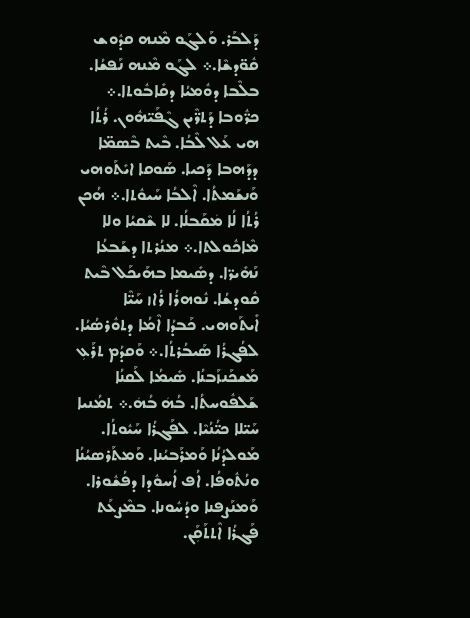ܕܰܠܒܰܪ. ܘܰܠܓܰܘ ܡܶܢܗ ܩܕܽܘܫ ܩܽܘ̈ܕܫܶܐ.܀ ܠܓܰܘ ܡܶܢܗ ܢܰܦܫܳܐ. ܒܠܶܒܐ ܕܘܽܡܝܳܐ ܕܩܺܐܒܽܘܬܐ.܀ ܟܪ̈ܽܘܒܐ ܕܰܬܪ̈ܶܝܢ ܓܶܦܰܝ̈ܗܽܘܢ. ܪܳܬܳܐ ܗܝ ܥܰܠ ܠܶܒܳܐ. ܒܶܝܬ ܒܶܣܡ̈ܐ ܕܕܰܗܒܐ ܕܰܟܝܐ. ܣܰܘܩܐ ܐܝܺܬܰܘܗܝ ܘܰܢܫܰܡܬܳܐ. ܐܶܠܒܳܐ ܚܰܝܘܽܬܐ.܀ ܗܳܟܢ ܪܳܬܳܐ ܠܳܐ ܡܿܩܰܒܠܳܐ. ܠܐ ܫܶܩܝܳܐ ܘܠܐ ܡܶܐܟܽܘܠܬܐ.܀ ܡܢܳܪܬܐ ܕܫܰܒܥܳܐ ܢܰܗܺܝܪ̈ܐ. ܕܣܺܝܡܐ ܒܗܰܝܟܰܠ ܒܶܝܬ ܩܽܘܕܫܳܐ. ܢܽܘܗܪܳܐ ܪܳܐܙ ܚܰܝ̈ܶܐ ܐܺܝܬܰܘܗܝ. ܟܰܒܕܳܐ ܐܶܡܳܐ ܕܬܘܽܪܣܳܝܳܐ. ܠܦܳܓܪܳܐ ܣܰܝܒܳܪܬܳܐ.܀ ܘܰܩܕܳܡ ܬܪܰܥܼ ܡܰܫܟܰܢܙܰܒܢܳܐ. ܣܺܝܡܳܐ ܠܰܩܢܳܐ ܫܰܠܦܽܘܚܬܳܐ. ܒܳܗܿ ܒܳܗܿ.܀ ܬܡܳܢܝܐ ܚܰܝ̈ܠܐ ܟܝ̈ܳܢܳܝܶܐ. ܠܦܰܓܪܳܐ ܚܰܝܽܘܬܳܐ. ܡܰܘܠܕܳܢܳܐ ܘܰܡܪܰܒܝܳܢܐ. ܘܰܡܬܰܪܣܝܳܢܳܐ ܘܢܳܬܽܘܦܳܐ. ܐܳܦ ܐܳܚܘܽܕܐ ܕܦܳܫܽܘܪܐ. ܘܰܡܢܰܨܦܢܐ ܘܕܳܚܽܘܢܐ. ܒܡܶܨܥܰܬ ܦܰܓܪܳܐ ܐܶܬܬܰܩܼܰܢ.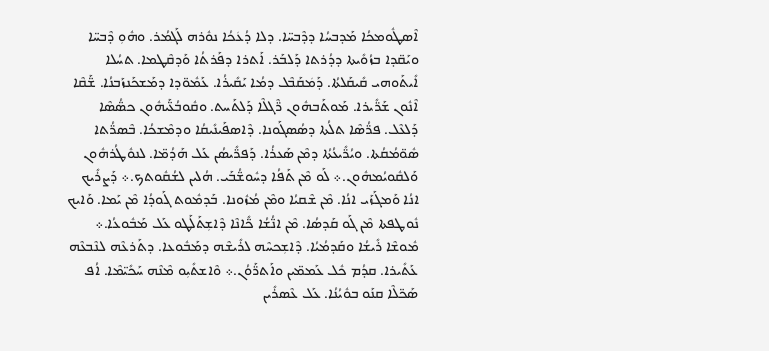ܐܶܣܛܽܘܡܟܳܐ ܡܰܕܒܚܳܐ ܕܕܶܒܚ̈ܐ. ܕܠܐ ܕܳܥܿܟܳܐ ܢܘܽܪܗ ܠܰܓܡܳܪ. ܘܗܽܘܼ ܕܶܒܚ̈ܐ ܘܝܰܩ̈ܕܐ ܒܙܳܘܺܝܬܐ ܕܕܳܪܬܐ ܕܰܠܒܰܪ. ܐܰܬܪܐ ܕܦܰܪܬܳܐ ܘܰܕܩܶܛܡܐ. ܬܚܳܠܐ ܐܺܝܬܰܘܗܝ ܩܺܝܩܰܠܬܳܐ. ܕܰܡܿܩܰܒܶܠ ܕܡܳܐ ܝܰܩܺܝܪܳܐ. ܥܰܡܽܘ̈ܕܐ ܕܡܰܫܟܰܢܙܰܒܢܳܐ. ܫ̈ܰܩܶܐ ܐܶܢܽܘܢ ܫܰܪ̈ܺܝܪܐ. ܡܰܘܬܰܒܗܽܘܢ ܪ̈ܶܓܠܶܐ ܕܰܠܬܰܚܬ. ܘܩܽܘܒܳܥ̈ܰܝܗܽܘܢ ܟܣ̈ܳܣܶܐ ܕܰܠܥܶܠ. ܦܪ̈ܳܣܶܐ ܬܠܳܬܐ ܕܣܳܣܓܰܘܢܐ. ܕܶܐܣܦܰܝܢܺܝܩܳܐ ܘܕܡܶܫܟܳܐ. ܒܶܣܪ̈ܳܬܐ ܣܽܘ̈ܡܳܩܳܬܐ. ܘܝܳܪ̈ܺܝܥܳܬܳܐ ܕܡܶܢ ܣܰܥܪܳܐ. ܕܰܦܪ̈ܺܝܣܳܢ ܥܰܠ ܗܰܕܳܡ̈ܐ. ܠܢܘܽܛܳܪܗܽܘܢ ܘܰܠܩܽܘܝܳܡܗܽܘܢ.܀ ܠܰܘ ܡܶܢ ܬܰܦܳܐ ܕܚܽܘܫ̈ܳܒܰܝ. ܗܳܠܝܢ ܠܫܳܩܽܘܬܟ.܀ ܕܰܨܪܺܝܟ ܐܢܳܐ ܘܰܡܓܰܙܰܝ ܐܢܳܐ. ܡܶܢ ܫܶܩܝܳܐ ܘܡܶܢ ܡܳܙܽܘܢܐ. ܒܰܕܡܽܘܬ ܓܰܘܕܳܐ ܡܶܢ ܝܰܡܐ. ܘܰܐܝܟ ܢܽܘܛܦܬܐ ܡܶܢ ܓܰܘ ܩܰܕܣܳܐ. ܡܶܢ ܐܢ̈ܳܫܳܐ ܟ̈ܺܐܢܶܐ ܕܶܐܫܼܬܰܠܰܛܘ ܥܰܠ ܡܰܒܽܘܥܳܐ.܀ ܡܽܘܫܶܐ ܪܺܝܫܳܐ ܘܩܰܕܡܳܝܳܐ. ܕܶܐܫܼܟܚܶܗ ܠܪܺܝܫܶܗ ܕܡܰܒܽܘܥܐ. ܕܬܰܪܥܶܗ ܠܢܶܒܥܶܗ ܥܰܬܺܝܪܐ. ܩܕܳܡ ܟܽܠ ܥܰܡܡ̈ܝܢ ܘܐܰܬܪ̈ܰܘܳܢ.܀ ܘܶܐܫܬܺܝܼܘ ܡܶܢܶܗ ܚܰܟܺܝ̈ܡܶܐ. ܐܳܦ ܣܰܟ̈ܠܶܐ ܩܢܰܘ ܒܘܽܝܳܢܳܐ. ܥܰܠ ܥܶܣܪܺܝܢ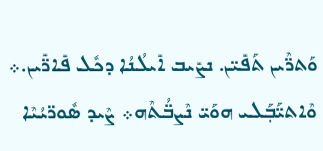ܘܰܬܪ̈ܶܝܢ ܬܰܦܺܝ̈ܢ. ܢܨܺܝܒ ܐܺܝܠܳܢܳܐ ܕܟܽܠ ܦܺܐܪ̈ܺܝܢ.܀ ܘܶܐܬܝ̈ܰܒܼܰܠܝ ܗܘܰܝ̈ ܢܶܨܒ̈ܳܬܶܗ܀ ܨܶܝܕ ܣܽܘܪ̈ܝܳܝܶܐ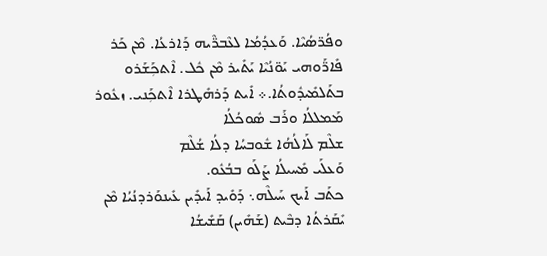ܘܦܳܪ̈ܣܳܝܶܐ. ܘܰܥܕܳܡܳܐ ܠܥܶܒܪ̈ܶܝܗ ܕܰܐܪܥܳܐ. ܡܶܢ ܟܰܪ ܦܺܐܪ̈ܰܘܗܝ ܝܰܘ̈ܢܳܝܶܐ ܝܰܬܺܝܪ ܡܶܢ ܟܽܠ. ܐܶܬܟܼܰܫܰܪܘ ܒܬܰܠܡܺܝܕܽܘܬܳܐ.܀ ܐܺܝܬ ܕܰܪܗܺܛܪܐ ܐܶܬܟܼܰܢܝ. ܙܥܽܘܪ ܡܰܡܠܠܳܐ ܘܪܰܒ ܣܽܘܟܳܠܳܐ
ܫܠܶܡ ܠܰܐܠܳܗܳܐ ܫܽܘܒܚܳܐ ܕܠܳܐ ܫܳܠܶܡ
ܘܰܥܠܰܝ ܡܺܚܝܠܳܐ ܨܰܠܰܘ ܒܒܳܥܽܘ.
ܟܬܰܒ ܐܰܝܟ ܚܰܝܠܶܗ܆ ܕܰܘܺܝܕ ܐܰܝܕܺܝܢ ܥܺܝܢܘܰܪܕܢܳܝܳܐ ܡܶܢ ܝܺܩܰܪܬܳܐ ܕܒܶܝܬ (ܫܰܗܺܝܢ) ܩܰܫܺܝܫܳܐ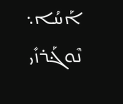ܐܰܚܳܐ܆
ܢܶܘܔܰܪܙܺܝ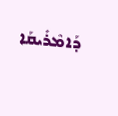ܕܰܐܡܶܪܺܝܩܰܐ